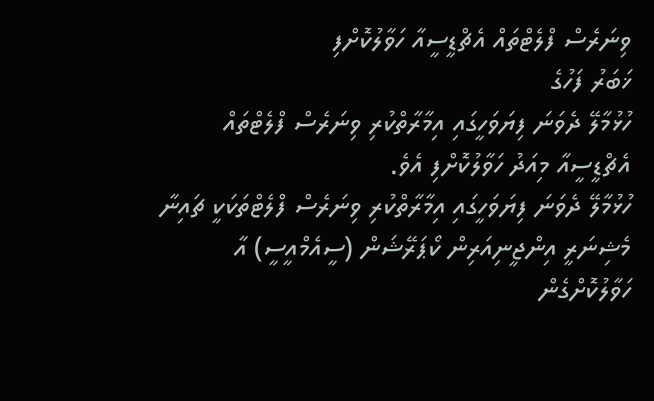ވިނަރެސް ފްލެޓްތައް އެޗްޑީސީއާ ހަވާލުކޮށްފި
ޚަބަރު ފަހުގެ
ހުޅުމާލޭ ދެވަނަ ފިޔަވަހީގައި އިމާރާތްކުރި ވިނަރެސް ފްލެޓްތައް އެޗްޑީސީއާ މިއަދު ހަވާލުކޮށްފި އެވެ.
ހުޅުމާލޭ ދެވަނަ ފިޔަވަހީގައި އިމާރާތްކުރި ވިނަރެސް ފްލެޓްތަކަކީ ޗައިނާ މެޝިނަރީ އިންޖީނިއަރިން ކޯޕަރޭޝަން (ސީއެމްއީސީ) އާ ހަވާލުކޮށްގެން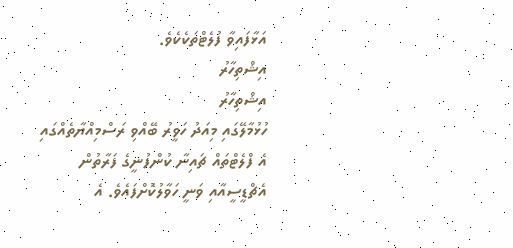އަޅާފައިވާ ފުލެޓްތަކެކެވެ.
އިޝްތިހާރު
އިޝްތިހާރު
ހުޅުމާލޭގައި މިއަދު ހަވީރު ބޭއްވި ރަސްމިއްޔާތެއްގައި އެ ފްލެޓްތައް ޗައިނާ ކުންފުނީގެ ފަރާތުން އެޗްޑީސީއާއި ވަނީ ހަވާލުކޮށްފައެވެ. އެ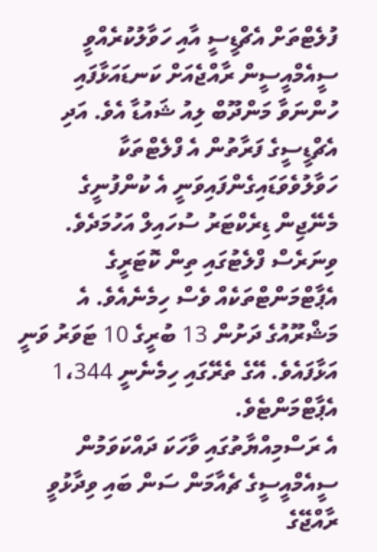ފުލެޓްތަށް އެޗްޑީސީ އާއި ހަވާލުކުރެއްވީ ސީއެމްއީސީން ރާއްޖެއަށް ކަނޑައަޅާފައި ހުންނަވާ މަންދޫބް ލިއު ޝައުޑާ އެވެ. އަދި އެޗްޑީސީގެ ފަރާތުން އެ ފްލެޓްތަކާ ހަވާލުވެވަޑައިގެންފައިވަނީ އެ ކުންފުނީގެ މެނޭޖިން ޑިރެކްޓަރު ސުހައިލް އަހުމަދެވެ.
ވިނަރެސް ފްލެޓުގައި ތިން ކޮޓަރީގެ އެޕާޓްމަންޓްތަކެއް ވެސް ހިމެނެއެވެ. އެ މަޝްރޫއުގެ ދަށުން 13 ބުރީގެ 10 ޓަވަރު ވަނީ އަޅާފައެވެ. އޭގެ ތެރޭގައި ހިމެނެނީ 1،344 އެޕާޓްމަންޓެވެ.
އެ ރަސްމިއްޔާތުގައި ވާހަކަ ދައްކަވަމުން ސީއެމްއީސީގެ ޗެއާމަން ސަން ބައި ވިދާޅުވީ ރާއްޖޭގެ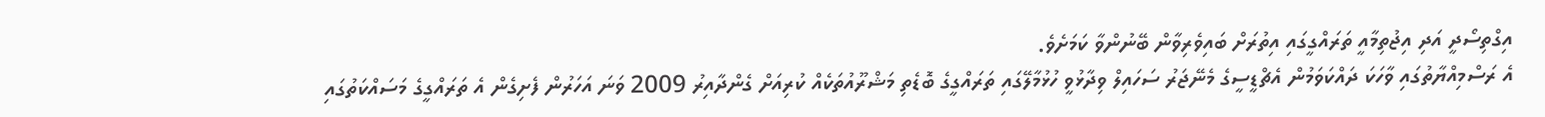އިގްތިސޯދީ އަދި އިޖުތިމާއީ ތަރައްގީގައި އިތުރަށް ބައިވެރިވާން ބޭނުންވާ ކަމަށެވެ.
އެ ރަސްމިއްޔާތުގައި ވާހަކަ ދައްކަވަމުން އެޗްޑީސީގެ މެނޭޖަރު ސަހައިލް ވިދާޅުވީ ހުޅުމާލޭގައި ތަރައްގީގެ ބޮޑެތި މަޝްރޫއުތަކެއް ކުރިއަށް ގެންދާއިރު 2009 ވަނަ އަހަރުން ފެށިގެން އެ ތަރައްގީގެ މަސައްކަތުގައި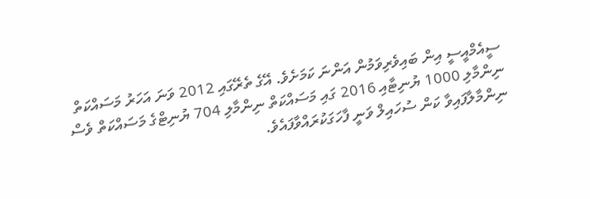ސީއެމްއީސީ އިން ބައިވެރިވަމުން އަންނަ ކަމަށެވެ. އޭގެ ތެރޭގައި 2012 ވަނަ އަހަރު މަސައްކަތް ނިންމާލި 1000 ޔުނިޓާއި 2016 ގައި މަސައްކަތް ނިންމާލި 704 ޔުނިޓްގެ މަސައްކަތް ވެސް ނިންމާލާފައިވާ ކަން ސުހައިލް ވަނީ ފާހަގަކުރައްވާފައެވެ.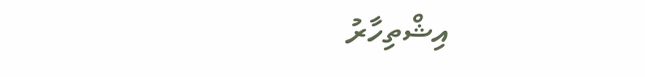އިޝްތިހާރު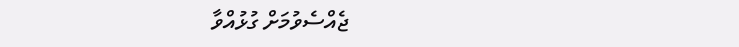ޖެއްސެވުމަށް ގުޅުއްވާ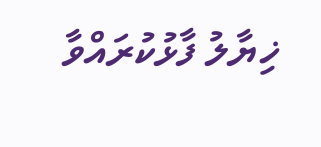ޚިޔާލު ފާޅުކުރައްވާ